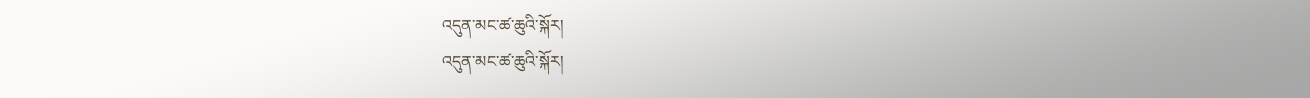འདུན་མང་ཚ་ཆུའི་སྐོར།
འདུན་མང་ཚ་ཆུའི་སྐོར།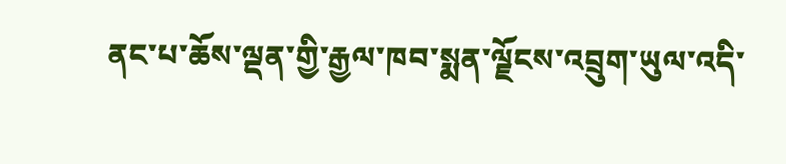ནང་པ་ཆོས་ལྡན་གྱི་རྒྱལ་ཁབ་སྨན་ལྗོངས་འབྲུག་ཡུལ་འདི་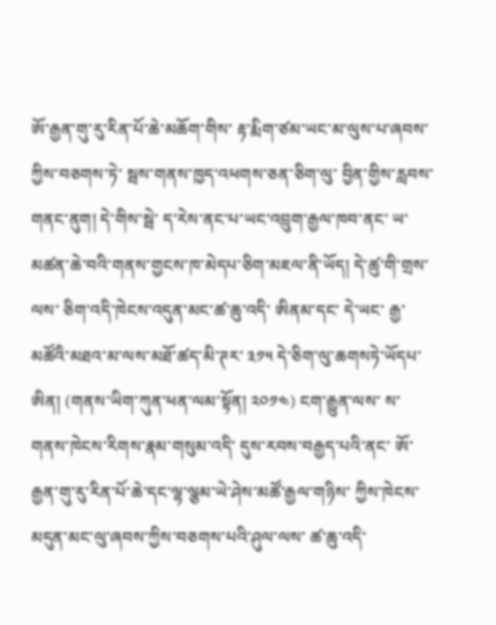ཨོ་རྒྱན་གུ་རུ་རིན་པོ་ཆེ་མཆོག་གིས་ རྟ་རྨིག་ཙམ་ཡང་མ་ལུས་པ་ཞབས་ཀྱིས་བཅགས་ཏེ་ སྦས་གནས་ཁྱད་འཕགས་ཅན་ཅིག་ལུ་ བྱིན་གྱིས་རླབས་གནང་ནུག། དེ་གིས་སྦེ་ ད་རེས་ནང་པ་ཡང་འབྲུག་རྒྱལ་ཁབ་ནང་ ཡ་མཚན་ཆེ་བའི་གནས་གྱངས་ཁ་མེདཔ་ཅིག་མཇལ་ནི་ཡོད། དེ་ཚུ་གི་གྲས་ལས་ ཅིག་འདི་ཁེངས་འདུན་མང་ཚ་ཆུ་འདི་ ཨིནམ་དང་ དེ་ཡང་ རྒྱ་མཚོའི་མཐའ་མ་ལས་མཐོ་ཚད་མི་ཊར་ ༣༡༥ དེ་ཅིག་ལུ་ཆགསཏེ་ཡོདཔ་ཨིན། (གནས་ཡིག་ཀུན་ཕན་ལམ་སྟོན། ༢༠༡༤) ངག་རྒྱུན་ལས་ ས་གནས་ཁེངས་རིགས་རྣམ་གསུམ་འདི་ དུས་རབས་བརྒྱད་པའི་ནང་ ཨོ་རྒྱན་གུ་རུ་རིན་པོ་ཆེ་དང་ལྷ་ལྕམ་ཡེ་ཤེས་མཚོ་རྒྱལ་གཉིས་ ཀྱིས་ཁེངས་མདུན་མང་ལུ་ཞབས་ཀྱིས་བཅགས་པའི་ཤུལ་ལས་ ཚ་ཆུ་འདི་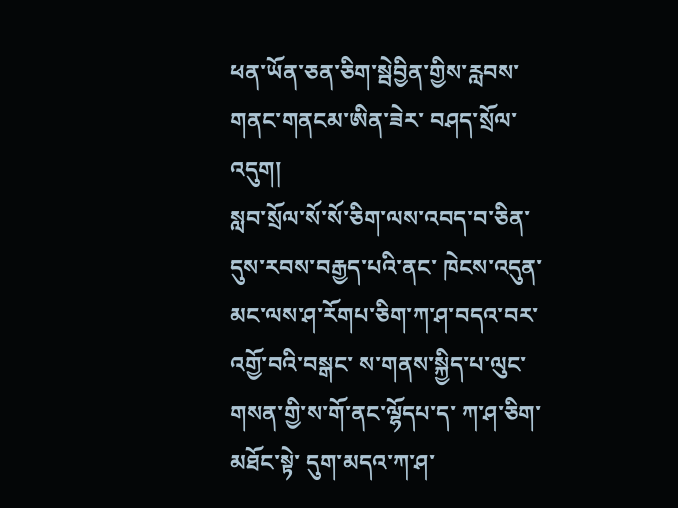ཕན་ཡོན་ཅན་ཅིག་སྦེབྱིན་གྱིས་རླབས་གནང་གནངམ་ཨིན་ཟེར་ བཤད་སྲོལ་འདུག།
སླབ་སྲོལ་སོ་སོ་ཅིག་ལས་འབད་བ་ཅིན་ དུས་རབས་བརྒྱད་པའི་ནང་ ཁེངས་འདུན་མང་ལས་ཤ་རོགཔ་ཅིག་ཀ་ཤ་བདའ་བར་འགྱོ་བའི་བསྒང་ ས་གནས་སྐྱིད་པ་ལུང་གསན་གྱི་ས་གོ་ནང་ལྷོདཔ་ད་ ཀ་ཤ་ཅིག་མཐོང་སྟེ་ དུག་མདའ་ཀ་ཤ་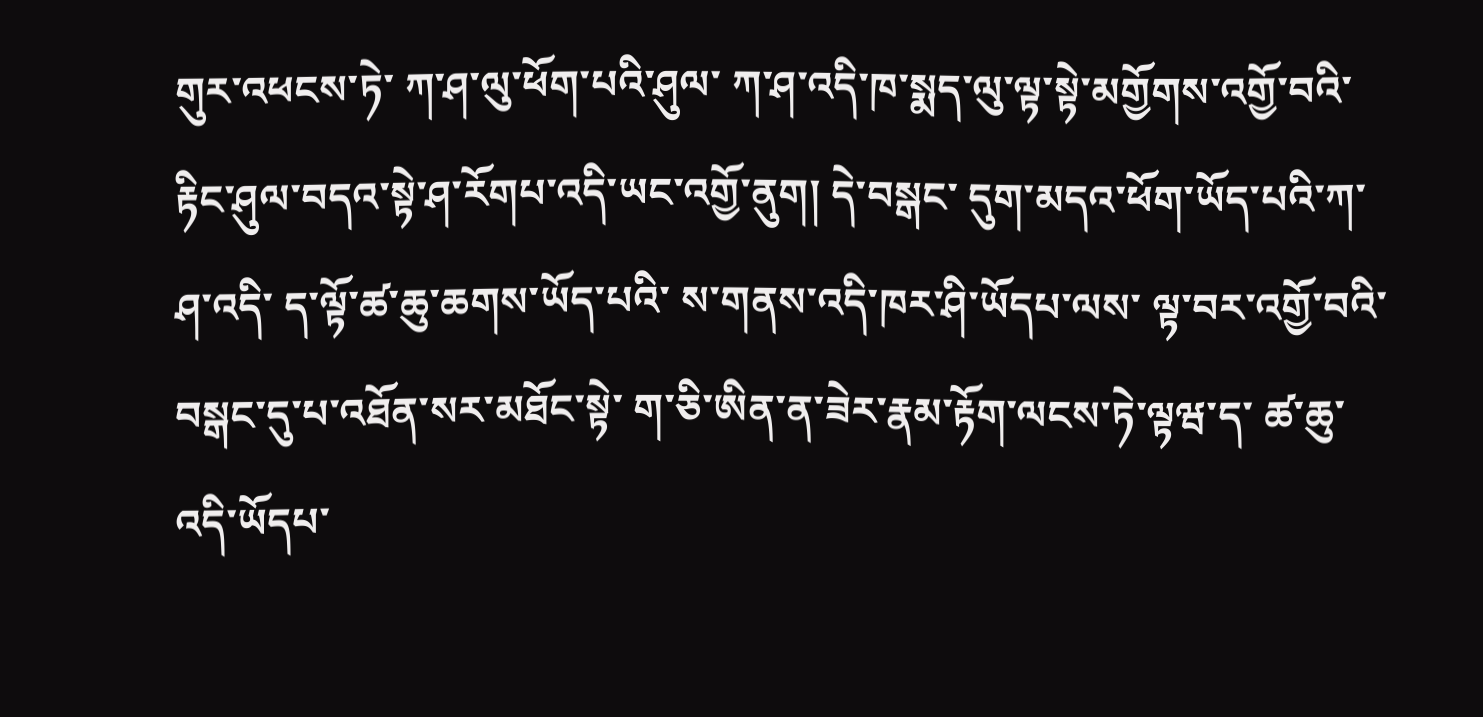གུར་འཕངས་ཏེ་ ཀ་ཤ་ལུ་ཕོག་པའི་ཤུལ་ ཀ་ཤ་འདི་ཁ་སྨད་ལུ་ལྟ་སྟེ་མགྱོགས་འགྱོ་བའི་རྟིང་ཤུལ་བདའ་སྟེ་ཤ་རོགཔ་འདི་ཡང་འགྱོ་ནུག། དེ་བསྒང་ དུག་མདའ་ཕོག་ཡོད་པའི་ཀ་ཤ་འདི་ ད་ལྟོ་ཚ་ཆུ་ཆགས་ཡོད་པའི་ ས་གནས་འདི་ཁར་ཤི་ཡོདཔ་ལས་ ལྟ་བར་འགྱོ་བའི་བསྒང་དུ་པ་འཐོན་སར་མཐོང་སྟེ་ ག་ཅི་ཨིན་ན་ཟེར་རྣམ་རྟོག་ལངས་ཏེ་ལྟཝ་ད་ ཚ་ཆུ་འདི་ཡོདཔ་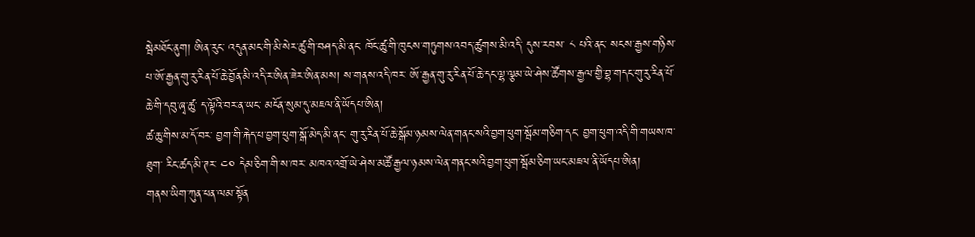སྦེམཐོང་ནུག། ཨིན་རུང་ འདུན་མང་གི་མི་སེར་ཚུ་གི་བཤད་མི་ནང་ ཁོང་ཚུ་གི་ཁུངས་གཏུགས་འབད་ཚུགས་མི་འདི་ དུས་རབས་ ༨ པའི་ནང་ སངས་རྒྱས་གཉིས་པ་ཨོ་རྒྱན་གུ་རུ་རིན་པོ་ཆེ་བྱོན་མི་འདི་ར་ཨིན་ཟེར་ཨིན་མས། ས་གནས་འདི་ཁར་ ཨོ་རྒྱན་གུ་རུ་རིན་པོ་ཆེ་དང་ལྷ་ལྕམ་ཡེ་ཤེས་ཚོགས་རྒྱལ་གྱི་བྷ་གདང་གུ་རུ་རིན་པོ་ཆེ་གི་དབུ་ཞྭ་ཚུ་ ད་ལྟོའི་བར་ན་ཡང་ མངོན་སུམ་དུ་མཇལ་ནི་ཡོདཔ་ཨིན།
ཚ་ཆུ་གིས་མ་དོ་བར་ བྱག་གི་རྐེད་པ་བྱག་ཕུག་སྒོ་མེད་མི་ནང་ གུ་རུ་རིན་པོ་ཆེ་སྒོམ་ཉམས་ལེན་གནང་སའི་བྱག་ཕུག་སྦོམ་གཅིག་དང་ བྱག་ཕུག་འདི་གི་གཡས་ཁ་ཐུག་ རིང་ཚད་མི་ཊར་ ༤༠ དེམ་ཅིག་གི་ས་ཁར་ མཁའ་འགྲོ་ཡེ་ཤེས་མཚོ་རྒྱལ་ཉམས་ལེན་གནང་སའི་བྱག་ཕུག་སྦོམ་ཅིག་ཡང་མཇལ་ནི་ཡོདཔ་ཨིན།
གནས་ཡིག་ཀུན་ཕན་ལམ་སྟོན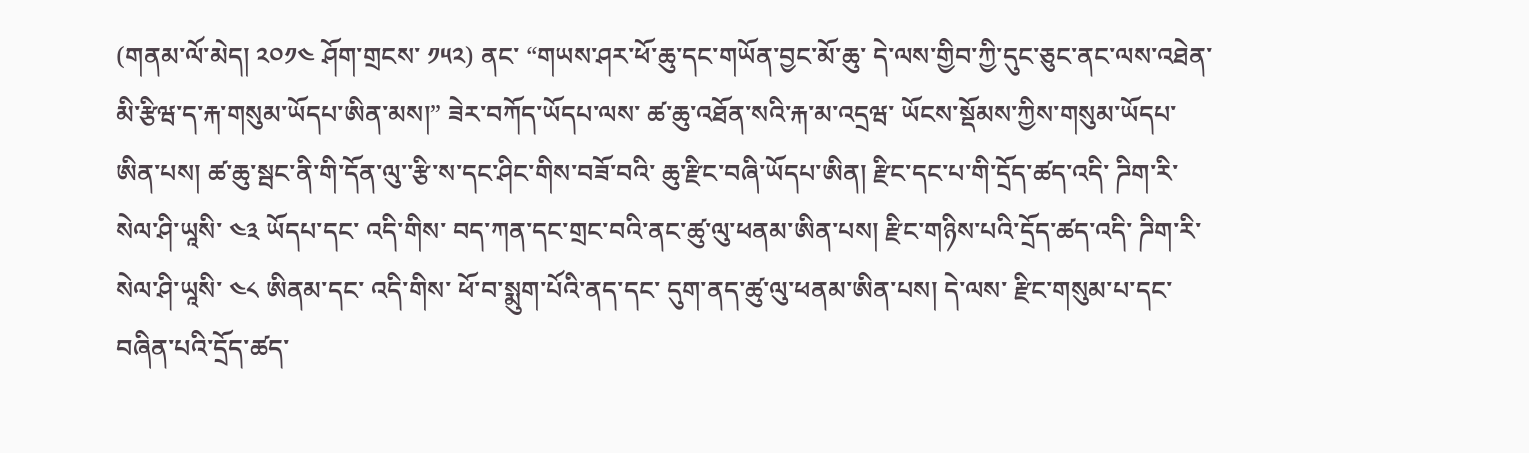(གནམ་ལོ་མེད། ༢༠༡༤ ཤོག་གྲངས་ ༡༥༢) ནང་ “གཡས་ཤར་ཕོ་ཆུ་དང་གཡོན་བྱང་མོ་ཆུ་ དེ་ལས་གྱིབ་ཀྱི་དུང་ཅུང་ནང་ལས་འཐེན་མི་རྩིཝ་ད་རྐ་གསུམ་ཡོདཔ་ཨིན་མས།” ཟེར་བཀོད་ཡོདཔ་ལས་ ཚ་ཆུ་འཐོན་སའི་རྐ་མ་འདྲཝ་ ཡོངས་སྡོམས་ཀྱིས་གསུམ་ཡོདཔ་ཨིན་པས། ཚ་ཆུ་སྦང་ནི་གི་དོན་ལུ་་རྩི་ས་དང་ཤིང་གིས་བཟོ་བའི་ ཆུ་རྫིང་བཞི་ཡོདཔ་ཨིན། རྫིང་དང་པ་གི་དྲོད་ཚད་འདི་ ཌིག་རི་སེལ་ཤི་ཡཱསི་ ༤༣ ཡོདཔ་དང་ འདི་གིས་ བད་ཀན་དང་གྲང་བའི་ནང་ཚུ་ལུ་ཕནམ་ཨིན་པས། རྫིང་གཉིས་པའི་དྲོད་ཚད་འདི་ ཌིག་རི་སེལ་ཤི་ཡཱསི་ ༤༨ ཨིནམ་དང་ འདི་གིས་ ཕོ་བ་སྨུག་པོའི་ནད་དང་ དུག་ནད་ཚུ་ལུ་ཕནམ་ཨིན་པས། དེ་ལས་ རྫིང་གསུམ་པ་དང་བཞིན་པའི་དྲོད་ཚད་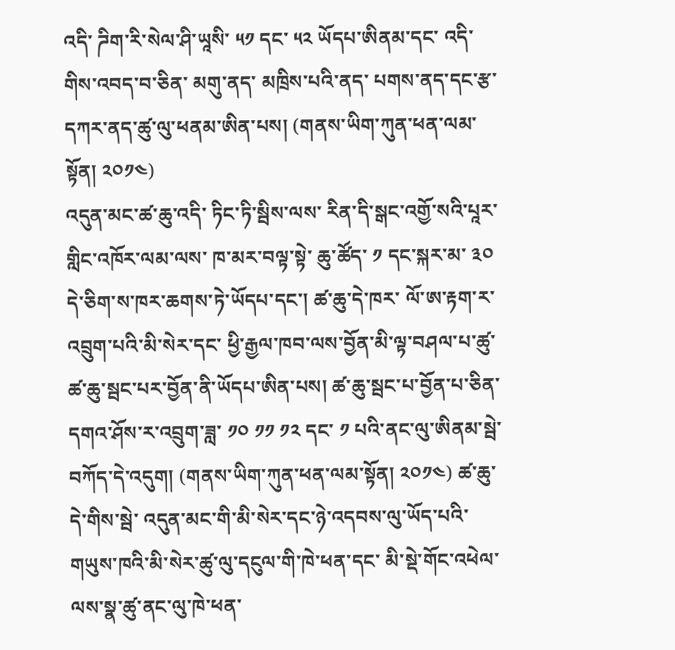འདི་ ཌིག་རི་སེལ་ཤི་ཡཱསི་ ༥༡ དང་ ༥༢ ཡོདཔ་ཨིནམ་དང་ འདི་གིས་འབད་བ་ཅིན་ མགུ་ནད་ མཁྲིས་པའི་ནད་ པགས་ནད་དང་རྩ་དཀར་ནད་ཚུ་ལུ་ཕནམ་ཨིན་པས། (གནས་ཡིག་ཀུན་ཕན་ལམ་སྟོན། ༢༠༡༤)
འདུན་མང་ཚ་ཆུ་འདི་ ཏིང་ཏི་སྦིས་ལས་ རིན་དི་སྒང་འགྱོ་སའི་པཱར་གླིང་འཁོར་ལམ་ལས་ ཁ་མར་བལྟ་སྟེ་ ཆུ་ཚོད་ ༡ དང་སྐར་མ་ ༣༠ དེ་ཅིག་ས་ཁར་ཆགས་ཏེ་ཡོདཔ་དང་། ཚ་ཆུ་དེ་ཁར་ ལོ་ཨ་རྟག་ར་འབྲུག་པའི་མི་སེར་དང་ ཕྱི་རྒྱལ་ཁབ་ལས་བྱོན་མི་ལྟ་བཤལ་པ་ཚུ་ཚ་ཆུ་སྦང་པར་བྱོན་ནི་ཡོདཔ་ཨིན་པས། ཚ་ཆུ་སྦང་པ་བྱོན་པ་ཅིན་ དགའ་ཤོས་ར་འབྲུག་ཟླ་ ༡༠ ༡༡ ༡༢ དང་ ༡ པའི་ནང་ལུ་ཨིནམ་སྦེ་བཀོད་དེ་འདུག། (གནས་ཡིག་ཀུན་ཕན་ལམ་སྟོན། ༢༠༡༤) ཚ་ཆུ་དེ་གིས་སྦེ་ འདུན་མང་གི་མི་སེར་དང་ཉེ་འདབས་ལུ་ཡོད་པའི་གཡུས་ཁའི་མི་སེར་ཚུ་ལུ་དངུལ་གི་ཁེ་ཕན་དང་ མི་སྡེ་གོང་འཕེལ་ལས་སྣ་ཚུ་ནང་ལུ་ཁེ་ཕན་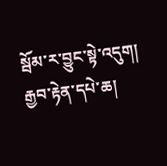སྦོམ་ར་བྱུང་སྟེ་འདུག།
རྒྱབ་རྟེན་དཔེ་ཆ།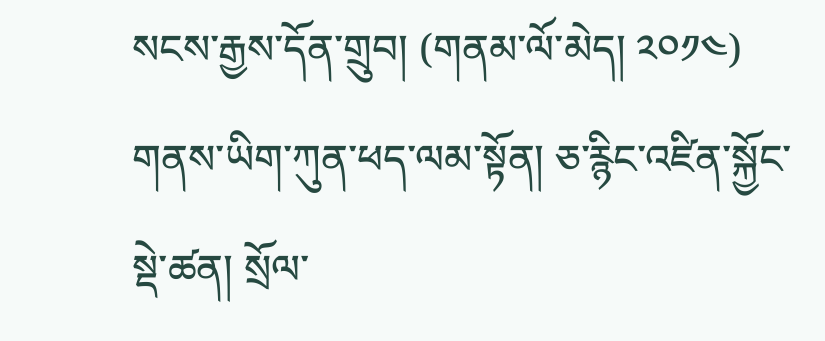སངས་རྒྱས་དོན་གྲུབ། (གནམ་ལོ་མེད། ༢༠༡༤) གནས་ཡིག་ཀུན་ཕད་ལམ་སྟོན། ཅ་རྙིང་འཛིན་སྐྱོང་སྡེ་ཚན། སྲོལ་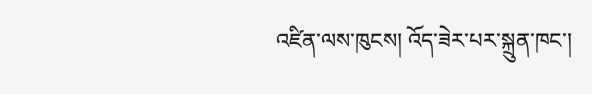འཛིན་ལས་ཁུངས། འོད་ཟེར་པར་སྐྲུན་ཁང་།